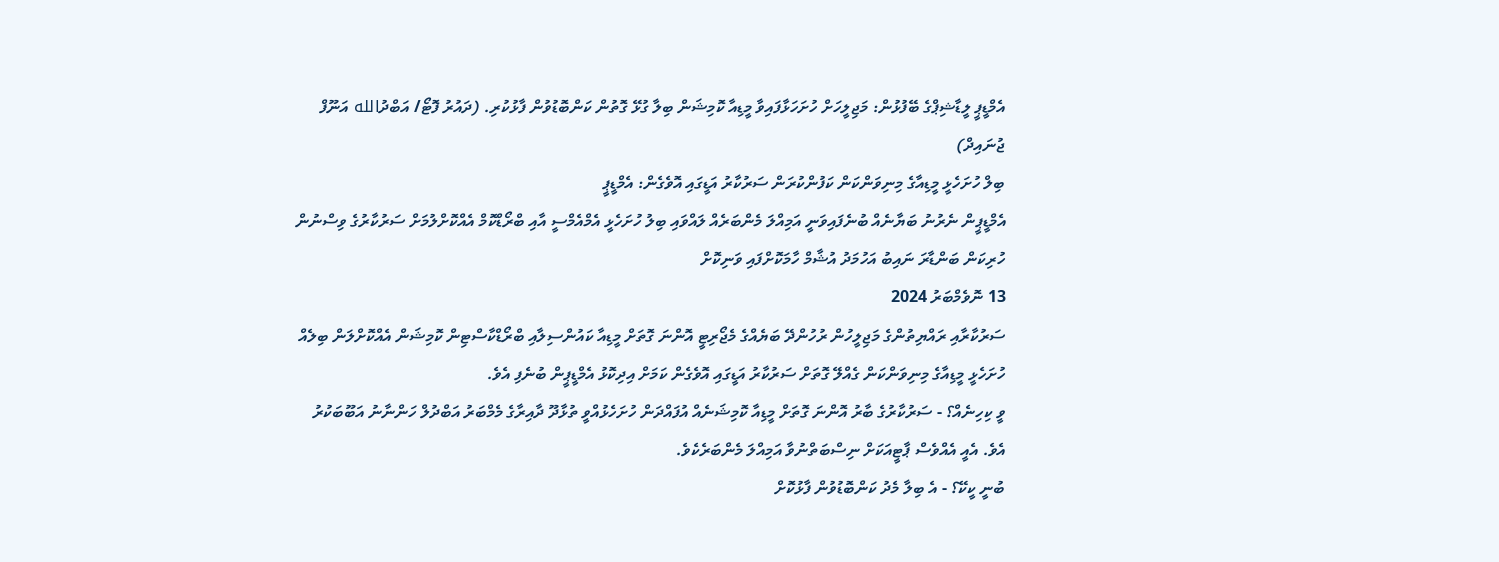އެމްޑީޕީ ލީޑާޝިޕްގެ ބޭފުޅުން: މަޖިލީހަށް ހުށަހަޅާފައިވާ މީޑިއާ ކޮމިޝަން ބިލާ ގުޅޭ ގޮތުން ކަންބޮޑުވުން ފާޅުކުރި. (ދައުރު ފޮޓޯ/ އަބްދުالله އަނޫފް ޖުނައިދް)
ބިލް ހުށަހެޅީ މީޑިއާގެ މިނިވަންކަން ކަފުންކުރަން ސަރުކާރު އަޑީގައި އޮވެގެން: އެމްޑީޕީ
އެމްޑީޕީން ނެރުނު ބަޔާނެއް ބުނެފައިވަނީ އަމިއްލަ މެންބަރެއް ލައްވައި ބިލު ހުށަހެޅީ އެމްއެމްސީ އާއި ބްރޯޑްކޮމް އެއްކޮށްލުމަށް ސަރުކާރުގެ ވިސްނުން ހުރިކަން ބަންޑާރަ ނައިބު އަހުމަދު އުޝާމް ހާމަކޮށްފައި ވަނިކޮށް
13 ނޮވެމްބަރު 2024
ސަރުކާރާއި ރައްޔިތުންގެ މަޖިލީހުން ރުހުންދޭ ބަޔެއްގެ މެޖޯރިޓީ އޮންނަ ގޮތަށް މީޑިއާ ކައުންސިލާއި ބްރޯޑްކާސްޓިން ކޮމިޝަން އެއްކޮށްލަން ބިލެއް ހުށަހެޅީ މީޑިއާގެ މިނިވަންކަން ގެއްލޭ ގޮތަށް ސަރުކާރު އަޑީގައި އޮވެގެން ކަމަށް އިދިކޮޅު އެމްޑީޕީން ބުނެފި އެވެ.
ވީ ކިހިނެއް؟ - ސަރުކާރުގެ ބާރު އޮންނަ ގޮތަށް މީޑިއާ ކޮމިޝަނެއް އުފައްދަން ހުށަހެޅުއްވީ ތުޅާދޫ ދާއިރާގެ މެމްބަރު އަބްދުލް ހަންނާނު އަބޫބަކުރު އެވެ. އެއީ އެއްވެސް ޕާޓީއަކަށް ނިސްބަތްނުވާ އަމިއްލަ މެންބަރެކެވެ.
ބުނީ ކީކޭ؟ - އެ ބިލާ މެދު ކަންބޮޑުވުން ފާޅުކޮށް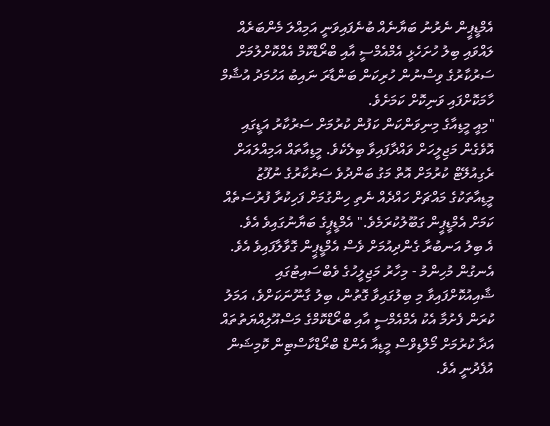އެމްޑީޕީން ނެރުނު ބަޔާނެއް ބުނެފައިވަނީ އަމިއްލަ މެންބަރެއް ލައްވައި ބިލު ހުށަހެޅީ އެމްއެމްސީ އާއި ބްރޯޑްކޮމް އެއްކޮށްލުމަށް ސަރުކާރުގެ ވިސްނުން ހުރިކަން ބަންޑާރަ ނައިބު އަހުމަދު އުޝާމް ހާމަކޮށްފައި ވަނިކޮށް ކަމަށެވެ.
"މިއީ މީޑިއާގެ މިނިވަންކަން ކަފުން ކުރުމަށް ސަރުކާރު އަޑީގައި އޮވެގެން މަޖިލީހަށް ވައްދާފައިވާ ބިލެކެވެ. މީޑިއާތައް އަމިއްލައަށް ރެގިއުލޭޓް ކުރުމަށް އޮތް މަގު ބަންދުވެ ސަރުކާރުގެ ނުފޫޒު މީޑިއާތަކުގެ މައްޗަށް ހައްދެއް ނެތި ހިންގުމަށް ފަހިކުރާ ފުރުސަތެއް ކަމަށް އެމްޑީޕީން ގަބޫލުކުރަމެވެ." އެމްޑީޕީގެ ބަޔާނުގައިވެ އެވެ.
އެ ބިލު އަނބުރާ ގެންދިއުމަށް ވެސް އެމްޑީޕީން ގޮވާލާފައިވެ އެވެ.
އެނގުން މުހިންމު - މިހާރު މަޖިލީހުގެ ވެބްސައިޓުގައި ޝާއިއުކޮށްފައިވާ މި ބިލުގައިވާ ގޮތުން، ބިލު ގާނޫނަކަށްވެ، އަމަލު ކުރަން ފެށުމާ އެކު އެމްއެމްސީ އާއި ބްރޯޑްކޮމްގެ މަސްއޫލިއްޔަތުތައް އަދާ ކުރުމަށް މޯލްޑިވްސް މީޑިއާ އެންޑް ބްރޯޑްކާސްޓިން ކޮމިޝަން އުފެދުނީ އެވެ.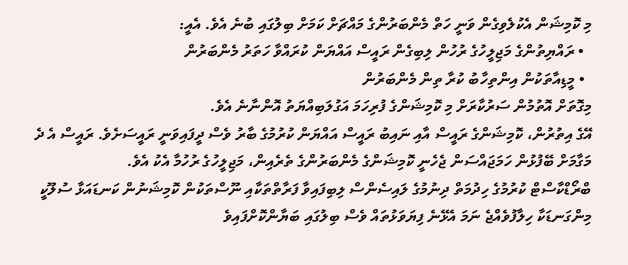މި ކޮމިޝަން އެކުލެވިގެން ވަނީ ހަތް މެންބަރުންގެ މައްޗަށް ކަމަށް ބިލުގައި ބުނެ އެވެ. އެއީ:
  • ރައްޔިތުންގެ މަޖިލީހުގެ ރުހުން ލިބިގެން ރައީސް އައްޔަން ކުރައްވާ ހަތަރު މެންބަރުން
  • މީޑިއާތަކުން އިންތިހާބު ކުރާ ތިން މެންބަރުން
މިގޮތަށް އޮތުމުން ސަރުކާރަށް މި ކޮމިޝަންގެ ފުރިހަމަ އަގުލަބިއްޔަތު އޮންނާނެ އެވެ.
އޭގެ އިތުރުން، ކޮމިޝަންގެ ރައީސް އާއި ނައިބު ރައީސް އައްޔަން ކުރުމުގެ ބާރު ވެސް ދީފައިވަނީ ރައީސަށެވެ. ރައީސް އެ ދެ މަގާމަށް ބޭފުޅުން ހަމަޖައްސަން ޖެހެނީ ކޮމިޝަންގެ މެންބަރުންގެ ތެރެއިން، މަޖިލީހުގެ ރުހުމާ އެކު އެވެ.
ބްރޯޑްކާސްޓް ކުރުމުގެ ހިދުމަތް ދިނުމުގެ ލައިސެންސް ލިބިފައިވާ ފަރާތްތަކާއި ނޫސްތަކުން ކޮމިޝަނުން ކަނޑައަޅާ ސުލޫކީ މިންގަނޑަކާ ހިލާފުވެއްޖެ ނަމަ އެޅޭނެ ފިޔަވަޅުތައް ވެސް ބިލުގައި ބަޔާންކޮށްފައިވެ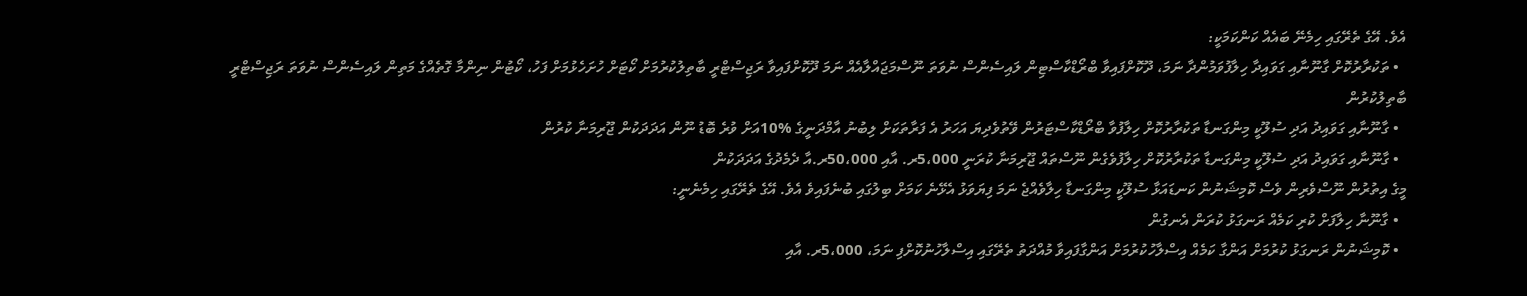އެވެ. އޭގެ ތެރޭގައި ހިމެނޭ ބައެއް ކަންކަމަކީ:
  • ތަކުރާރުކޮށް ގާނޫނާއި ގަވައިދާ ހިލާފުވަމުންދާ ނަމަ، ދޫކޮށްފައިވާ ބްރޯޑްކާސްޓިން ލައިސެންސް ނުވަތަ ނޫސްމަޖައްލާއެއް ނަމަ ދޫކޮށްފައިވާ ރަޖިސްޓްރީ ބާތިލުކުރުމަށް ކޯޓަށް ހުށަހެޅުމަށް ފަހު، ކޯޓުން ނިންމާ ގޮތެއްގެ މަތިން ލައިސެންސް ނުވަތަ ރަޖިސްޓްރީ ބާތިލުކުރުން
  • ގާނޫނާއި ގަވައިދު އަދި ސުލޫކީ މިންގަނޑާ ތަކުރާރުކޮށް ހިލާފުވާ ބްރޯޑްކާސްޓަރުން ވޭތުވެދިޔަ އަހަރު އެ ފަރާތަކަށް ލިބުނު އާމްދަނީގެ %10އަށް ވުރެ ބޮޑު ނޫން އަދަދަކުން ޖޫރިމަނާ ކުރުން
  • ގާނޫނާއި ގަވައިދު އަދި ސުލޫކީ މިންގަނޑާ ތަކުރާރުކޮށް ހިލާފުވެގެން ނޫސްތައް ޖޫރިމަނާ ކުރަނީ 5،000ރ. އާއި 50،000ރ.އާ ދެމެދުގެ އަދަދަކުން
މީގެ އިތުރުން ނޫސްވެރިން ވެސް ކޮމިޝަނުން ކަނޑައަޅާ ސުލޫކީ މިންގަނޑާ ހިލާވެއްޖެ ނަމަ ފިޔަވަޅު އެޅޭނެ ކަމަށް ބިލުގައި ބުނެފައިވެ އެވެ. އޭގެ ތެރޭގައި ހިމެނެނީ:
  • ގާނޫނާ ހިލާފަށް ކުރި ކަމެއް ރަނގަޅު ކުރަން އެނގުން
  • ކޮމިޝަނުން ރަނގަޅު ކުރުމަށް އަންގާ ކަމެއް އިސްލާހުކުރުމަށް އަންގާފައިވާ މުއްދަތު ތެރޭގައި އިސްލާހުނުކޮށްފި ނަމަ، 5،000ރ. އާއި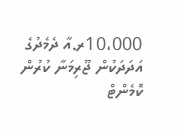10،000ރ.އާ ދެމެދުގެ އަދަދަކުން ޖޫރިމަނާ ކުރުން
ކޮމެންޓް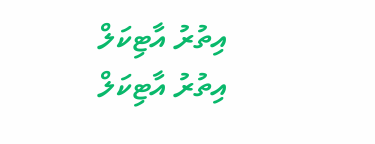އިތުރު އާޓިކަލް
އިތުރު އާޓިކަލް